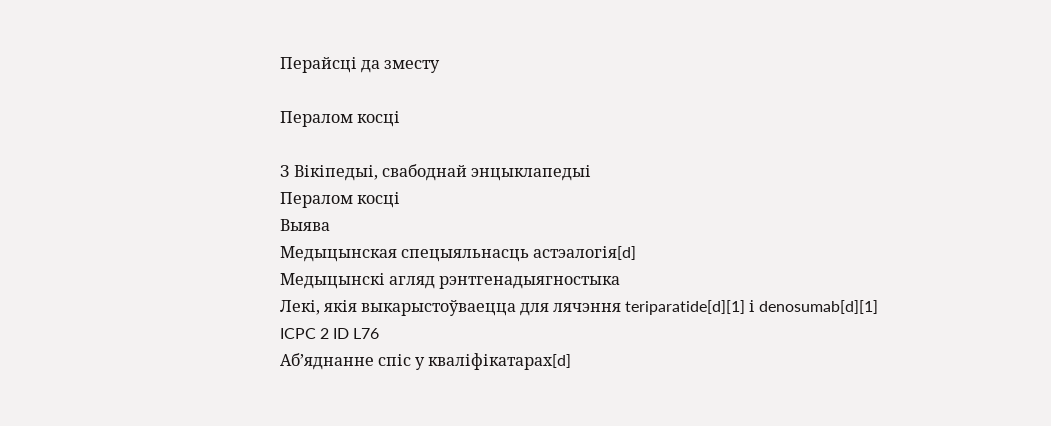Перайсці да зместу

Пералом косці

З Вікіпедыі, свабоднай энцыклапедыі
Пералом косці
Выява
Медыцынская спецыяльнасць астэалогія[d]
Медыцынскі агляд рэнтгенадыягностыка
Лекі, якія выкарыстоўваецца для лячэння teriparatide[d][1] і denosumab[d][1]
ICPC 2 ID L76
Аб’яднанне спіс у кваліфікатарах[d]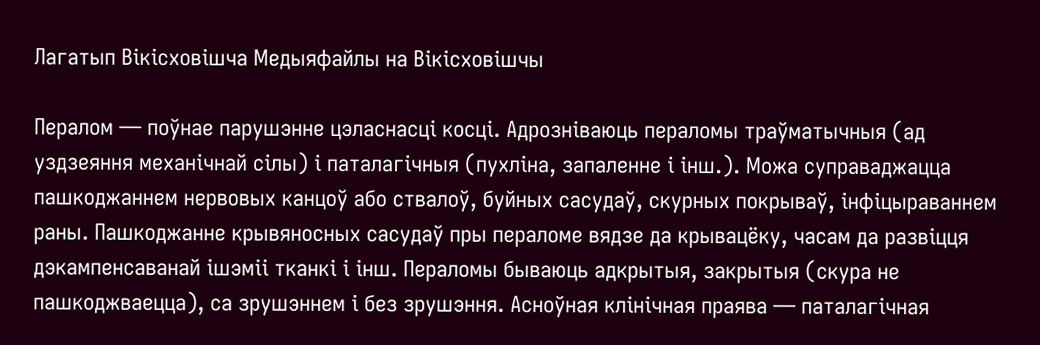Лагатып Вікісховішча Медыяфайлы на Вікісховішчы

Пералом — поўнае парушэнне цэласнасці косці. Адрозніваюць пераломы траўматычныя (ад уздзеяння механічнай сілы) і паталагічныя (пухліна, запаленне і інш.). Можа суправаджацца пашкоджаннем нервовых канцоў або ствалоў, буйных сасудаў, скурных покрываў, інфіцыраваннем раны. Пашкоджанне крывяносных сасудаў пры пераломе вядзе да крывацёку, часам да развіцця дэкампенсаванай ішэміі тканкі і інш. Пераломы бываюць адкрытыя, закрытыя (скура не пашкоджваецца), са зрушэннем і без зрушэння. Асноўная клінічная праява — паталагічная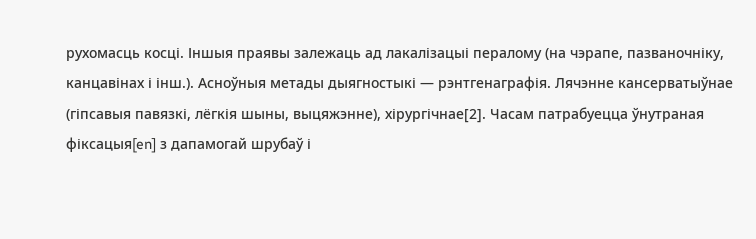рухомасць косці. Іншыя праявы залежаць ад лакалізацыі пералому (на чэрапе, пазваночніку, канцавінах і інш.). Асноўныя метады дыягностыкі — рэнтгенаграфія. Лячэнне кансерватыўнае (гіпсавыя павязкі, лёгкія шыны, выцяжэнне), хірургічнае[2]. Часам патрабуецца ўнутраная фіксацыя[en] з дапамогай шрубаў і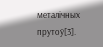металічных прутоў[3].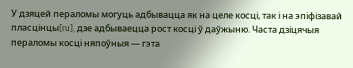У дзяцей пераломы могуць адбывацца як на целе косці, так і на эпіфізавай пласцінцы[ru], дзе адбываецца рост косці ў даўжыню. Часта дзіцячыя пераломы косці няпоўныя — гэта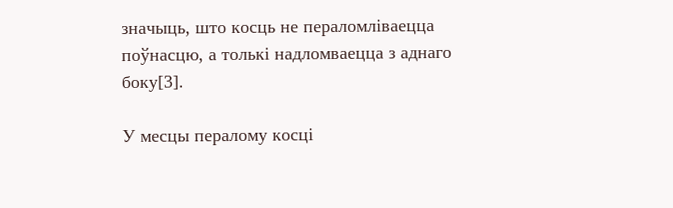значыць, што косць не пераломліваецца поўнасцю, а толькі надломваецца з аднаго боку[3].

У месцы пералому косці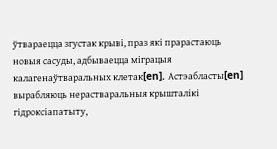ўтвараецца згустак крыві, праз які прарастаюць новыя сасуды, адбываецца міграцыя калагенаўтваральных клетак[en]. Астэабласты[en] вырабляюць нерастваральныя крышталікі гідроксіапатыту,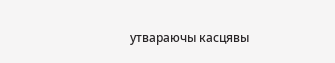утвараючы касцявы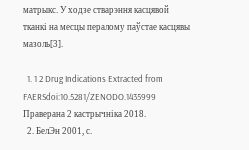матрыкс. У ходзе стварэння касцявой тканкі на месцы пералому паўстае касцявы мазоль[3].

  1. 1 2 Drug Indications Extracted from FAERSdoi:10.5281/ZENODO.1435999 Праверана 2 кастрычніка 2018.
  2. БелЭн 2001, с.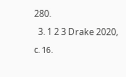280.
  3. 1 2 3 Drake 2020, с. 16.